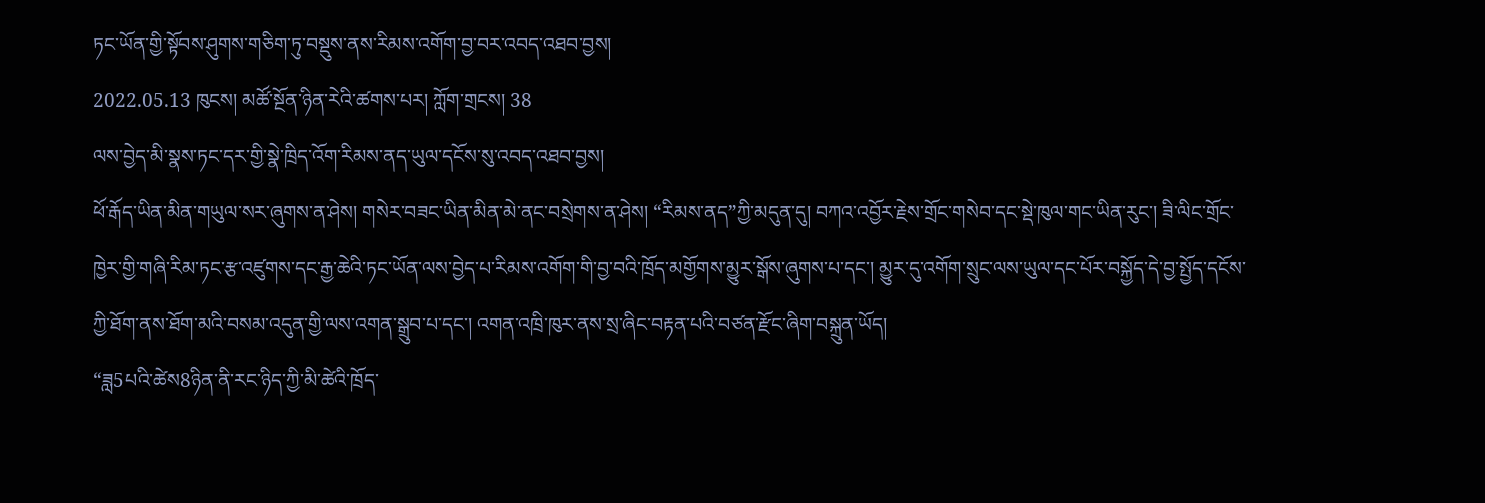ཏང་ཡོན་གྱི་སྟོབས་ཤུགས་གཅིག་ཏུ་བསྡུས་ནས་རིམས་འགོག་བྱ་བར་འབད་འཐབ་བྱས།
2022.05.13 ཁུངས། མཚོ་སྔོན་ཉིན་རེའི་ཚགས་པར། ཀློག་གྲངས། 38
ལས་བྱེད་མི་སྣས་ཏང་དར་གྱི་སྣེ་ཁྲིད་འོག་རིམས་ནད་ཡུལ་དངོས་སུ་འབད་འཐབ་བྱས།
ཕོ་རྒོད་ཡིན་མིན་གཡུལ་སར་ཞུགས་ན་ཤེས། གསེར་བཟང་ཡིན་མིན་མེ་ནང་བསྲེགས་ན་ཤེས། “རིམས་ནད”ཀྱི་མདུན་དུ། བཀའ་འབྱོར་རྗེས་གྲོང་གསེབ་དང་སྡེ་ཁུལ་གང་ཡིན་རུང་། ཟི་ལིང་གྲོང་ཁྱེར་གྱི་གཞི་རིམ་ཏང་རྩ་འཛུགས་དང་རྒྱ་ཆེའི་ཏང་ཡོན་ལས་བྱེད་པ་རིམས་འགོག་གི་བྱ་བའི་ཁྲོད་མགྱོགས་མྱུར་སྒོས་ཞུགས་པ་དང་། མྱུར་དུ་འགོག་སྲུང་ལས་ཡུལ་དང་པོར་བསྐྱོད་དེ་བྱ་སྤྱོད་དངོས་ཀྱི་ཐོག་ནས་ཐོག་མའི་བསམ་འདུན་གྱི་ལས་འགན་སྒྲུབ་པ་དང་། འགན་འཁྲི་ཁུར་ནས་སྲ་ཞིང་བརྟན་པའི་བཙན་རྫོང་ཞིག་བསྐྲུན་ཡོད།
“ཟླ5པའི་ཚེས8ཉིན་ནི་རང་ཉིད་ཀྱི་མི་ཚེའི་ཁྲོད་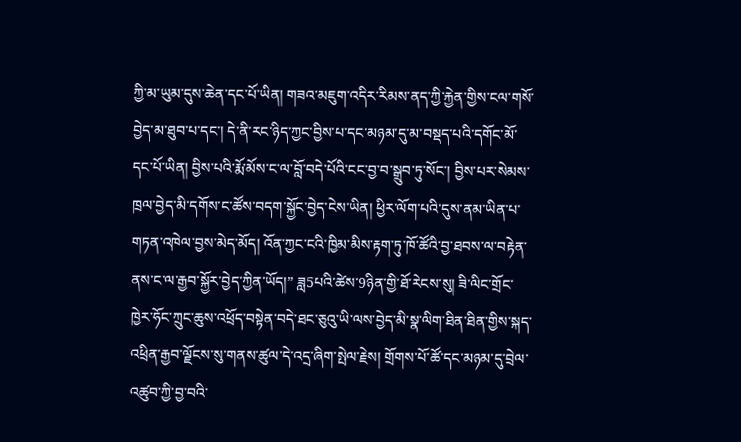ཀྱི་མ་ཡུམ་དུས་ཆེན་དང་པོ་ཡིན། གཟའ་མཇུག་འདིར་རིམས་ནད་ཀྱི་རྐྱེན་གྱིས་ངལ་གསོ་བྱེད་མ་ཐུབ་པ་དང་། དེ་ནི་རང་ཉིད་ཀྱང་བྱིས་པ་དང་མཉམ་དུ་མ་བསྡད་པའི་དགོང་མོ་དང་པོ་ཡིན། བྱིས་པའི་རྨོ་མོས་ང་ལ་བློ་བདེ་པོའི་ངང་བྱ་བ་སྒྲུབ་ཏུ་སོང་། བྱིས་པར་སེམས་ཁྲལ་བྱེད་མི་དགོས་ང་ཚོས་བདག་སྐྱོང་བྱེད་ངེས་ཡིན། ཕྱིར་ལོག་པའི་དུས་ནམ་ཡིན་པ་གཏན་འཁེལ་བྱས་མེད་མོད། འོན་ཀྱང་ངའི་ཁྱིམ་མིས་རྟག་ཏུ་ཁོ་ཚོའི་བྱ་ཐབས་ལ་བརྟེན་ནས་ང་ལ་རྒྱབ་སྐྱོར་བྱེད་ཀྱིན་ཡོད།” ཟླ5པའི་ཚེས་9ཉིན་གྱི་ཐོ་རེངས་སུ། ཟི་ལིང་གྲོང་ཁྱེར་ཧོང་ཀྲུང་ཆུས་འཕྲོད་བསྟེན་བདེ་ཐང་ཅུའུ་ཡི་ལས་བྱེད་མི་སྣ་ལིག་ཐིན་ཐིན་གྱིས་སྐད་འཕྲིན་རྒྱབ་ལྗོངས་སུ་གནས་ཚུལ་དེ་འདྲ་ཞིག་སྤེལ་རྗེས། གྲོགས་པོ་ཚོ་དང་མཉམ་དུ་བྲེལ་འཚུབ་ཀྱི་བྱ་བའི་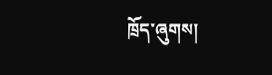ཁྲོད་ཞུགས།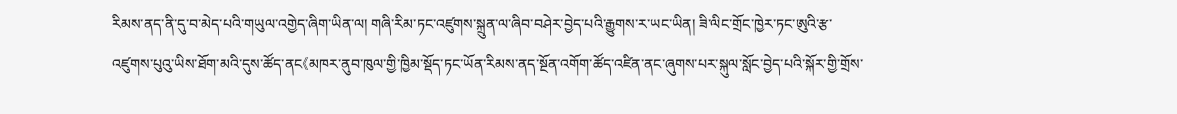རིམས་ནད་ནི་དུ་བ་མེད་པའི་གཡུལ་འགྱེད་ཞིག་ཡིན་ལ། གཞི་རིམ་ཏང་འཛུགས་སྐྲུན་ལ་ཞིབ་བཤེར་བྱེད་པའི་རྒྱུགས་ར་ཡང་ཡིན། ཟི་ལིང་གྲོང་ཁྱེར་ཏང་ཨུའི་རྩ་འཛུགས་པུའུ་ཡིས་ཐོག་མའི་དུས་ཚོད་ནང《མཁར་ནུབ་ཁུལ་གྱི་ཁྱིམ་སྡོད་ཏང་ཡོན་རིམས་ནད་སྔོན་འགོག་ཚོད་འཛིན་ནང་ཞུགས་པར་སྐུལ་སློང་བྱེད་པའི་སྐོར་གྱི་གྲོས་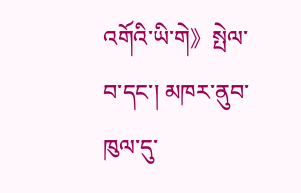འགོའི་ཡི་གེ》སྤེལ་བ་དང་། མཁར་ནུབ་ཁུལ་དུ་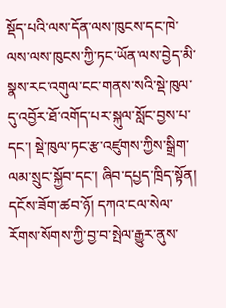སྡོད་པའི་ལས་དོན་ལས་ཁུངས་དང་ཁེ་ལས་ལས་ཁུངས་ཀྱི་ཏང་ཡོན་ལས་བྱེད་མི་སྣས་རང་འགུལ་ངང་གནས་སའི་སྡེ་ཁུལ་དུ་འབྱོར་ཐོ་འགོད་པར་སྐུལ་སློང་བྱས་པ་དང་། སྡེ་ཁུལ་ཏང་རྩ་འཛུགས་ཀྱིས་སྒྲིག་ལམ་སྲུང་སྐྱོབ་དང་། ཞིབ་དཔྱད་ཁྲིད་སྟོན། དངོས་ཟོག་ཚབ་ཉོ། དཀའ་ངལ་སེལ་རོགས་སོགས་ཀྱི་བྱ་བ་སྤེལ་རྒྱུར་ནུས་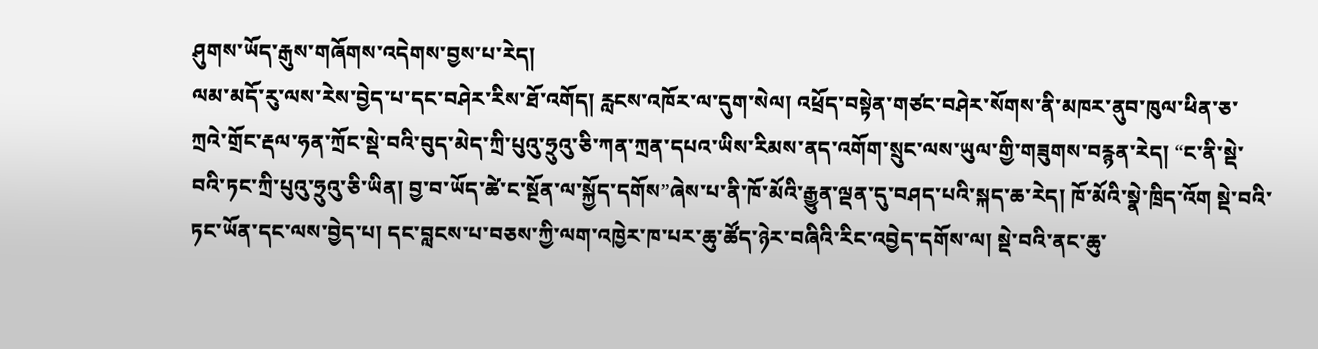ཤུགས་ཡོད་རྒུས་གཞོགས་འདེགས་བྱས་པ་རེད།
ལམ་མདོ་རུ་ལས་རེས་བྱེད་པ་དང་བཤེར་རིས་ཐོ་འགོད། རླངས་འཁོར་ལ་དུག་སེལ། འཕྲོད་བསྟེན་གཙང་བཤེར་སོགས་ནི་མཁར་ནུབ་ཁུལ་ཕིན་ཅ་ཀྲའེ་གྲོང་རྡལ་ཧན་ཀྲོང་སྡེ་བའི་བུད་མེད་ཀྲི་པུའུ་ཧྲུའུ་ཅི་ཀན་ཀྲན་དཔའ་ཡིས་རིམས་ནད་འགོག་སྲུང་ལས་ཡུལ་གྱི་གཟུགས་བརྙན་རེད། “ང་ནི་སྡེ་བའི་ཏང་ཀྲི་པུའུ་ཧྲུའུ་ཅི་ཡིན། བྱ་བ་ཡོད་ཚེ་ང་སྔོན་ལ་སྐྱོད་དགོས”ཞེས་པ་ནི་ཁོ་མོའི་རྒྱུན་ལྡན་དུ་བཤད་པའི་སྐད་ཆ་རེད། ཁོ་མོའི་སྣེ་ཁྲིད་འོག སྡེ་བའི་ཏང་ཡོན་དང་ལས་བྱེད་པ། དང་བླངས་པ་བཅས་ཀྱི་ལག་འཁྱེར་ཁ་པར་ཆུ་ཚོད་ཉེར་བཞིའི་རིང་འབྱེད་དགོས་ལ། སྡེ་བའི་ནང་ཆུ་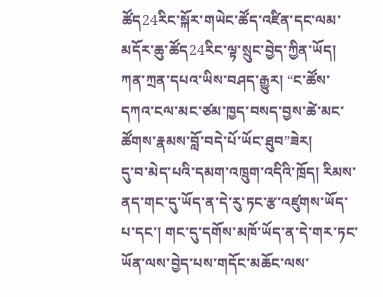ཚོད24རིང་སྐོར་གཡེང་ཚོད་འཛིན་དང་ལམ་མདོར་ཆུ་ཚོད24རིང་ལྟ་སྲུང་བྱེད་ཀྱིན་ཡོད།
ཀན་ཀྲན་དཔའ་ཡིས་བཤད་རྒྱུར། “ང་ཚོས་དཀའ་ངལ་མང་ཙམ་ཁྱད་བསད་བྱས་ཚེ་མང་ཚོགས་རྣམས་བློ་བདེ་པོ་ཡོང་ཐུབ”ཟེར།
དུ་བ་མེད་པའི་དམག་འཁྲུག་འདིའི་ཁྲོད། རིམས་ནད་གང་དུ་ཡོད་ན་དེ་རུ་ཏང་རྩ་འཛུགས་ཡོད་པ་དང་། གང་དུ་དགོས་མཁོ་ཡོད་ན་དེ་གར་ཏང་ཡོན་ལས་བྱེད་པས་གདོང་མཆོང་ལས་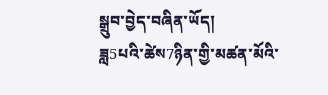སྒྲུབ་བྱེད་བཞིན་ཡོད།
ཟླ5པའི་ཚེས7ཉིན་གྱི་མཚན་མོའི་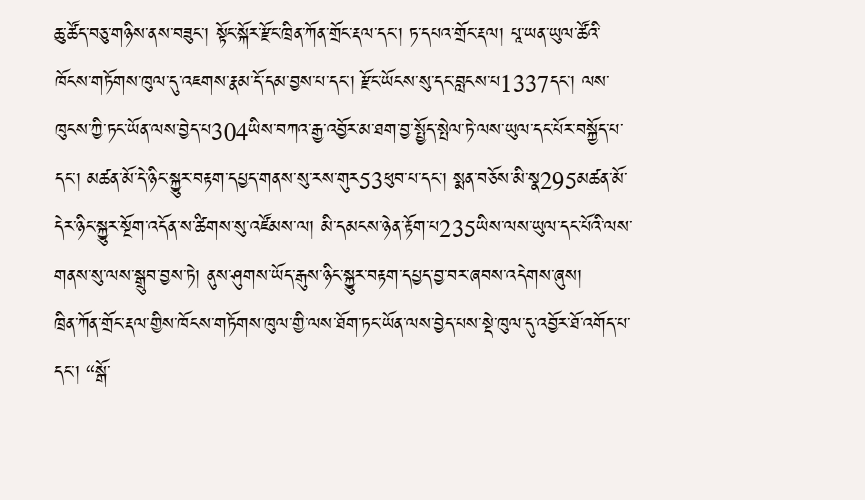ཆུ་ཚོད་བཅུ་གཉིས་ནས་བཟུང་། སྟོང་སྐོར་རྫོང་ཁྲིན་ཀོན་གྲོང་རྡལ་དང་། ཏ་དཔའ་གྲོང་རྡལ། པཱ་ཡན་ཡུལ་ཚོའི་ཁོངས་གཏོགས་ཁུལ་དུ་འཇགས་རྣམ་དོ་དམ་བྱས་པ་དང་། རྫོང་ཡོངས་སུ་དང་བླངས་པ1337དང་། ལས་ཁུངས་ཀྱི་ཏང་ཡོན་ལས་བྱེད་པ304ཡིས་བཀའ་རྒྱ་འབྱོར་མ་ཐག་བྱ་སྤྱོད་སྤེལ་ཏེ་ལས་ཡུལ་དང་པོར་བསྐྱོད་པ་དང་། མཚན་མོ་དེ་ཉིང་སྐྱུར་བརྟག་དཔྱད་གནས་སུ་རས་གུར53ཕུབ་པ་དང་། སྨན་བཅོས་མི་སྣ295མཚན་མོ་དེར་ཉིང་སྐྱུར་སྔོག་འདོན་ས་ཚིགས་སུ་འཛོམས་ལ། མི་དམངས་ཉེན་རྟོག་པ235ཡིས་ལས་ཡུལ་དང་པོའི་ལས་གནས་སུ་ལས་སྒྲུབ་བྱས་ཏེ། ནུས་ཤུགས་ཡོད་རྒུས་ཉིང་སྐྱུར་བརྟག་དཔྱད་བྱ་བར་ཞབས་འདེགས་ཞུས།
ཁྲིན་ཀོན་གྲོང་རྡལ་གྱིས་ཁོངས་གཏོགས་ཁུལ་གྱི་ལས་ཐོག་ཏང་ཡོན་ལས་བྱེད་པས་སྡེ་ཁུལ་དུ་འབྱོར་ཐོ་འགོད་པ་དང་། “སྒོ་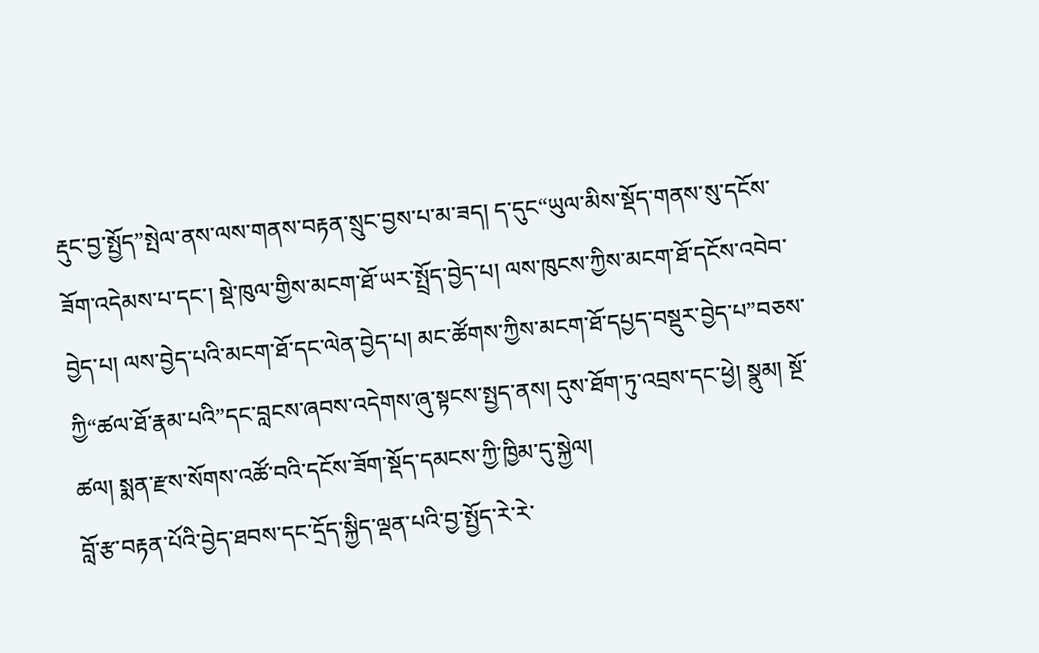རྡུང་བྱ་སྤྱོད”སྤེལ་ནས་ལས་གནས་བརྟན་སྲུང་བྱས་པ་མ་ཟད། ད་དུང“ཡུལ་མིས་སྡོད་གནས་སུ་དངོས་ཟོག་འདེམས་པ་དང་། སྡེ་ཁུལ་གྱིས་མངག་ཐོ་ཡར་སྤྲོད་བྱེད་པ། ལས་ཁུངས་ཀྱིས་མངག་ཐོ་དངོས་འབེབ་བྱེད་པ། ལས་བྱེད་པའི་མངག་ཐོ་དང་ལེན་བྱེད་པ། མང་ཚོགས་ཀྱིས་མངག་ཐོ་དཔྱད་བསྡུར་བྱེད་པ”བཅས་ཀྱི“ཚལ་ཐོ་རྣམ་པའི”དང་བླངས་ཞབས་འདེགས་ཞུ་སྟངས་སྤྱད་ནས། དུས་ཐོག་ཏུ་འབྲས་དང་ཕྱེ། སྣུམ། སྔོ་ཚལ། སྨན་རྫས་སོགས་འཚོ་བའི་དངོས་ཟོག་སྡོད་དམངས་ཀྱི་ཁྱིམ་དུ་སྐྱེལ།
བློ་རྩ་བརྟན་པོའི་བྱེད་ཐབས་དང་དྲོད་སྐྱིད་ལྡན་པའི་བྱ་སྤྱོད་རེ་རེ་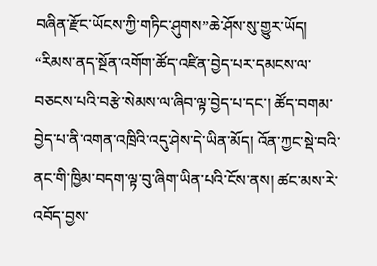བཞིན་རྫོང་ཡོངས་ཀྱི་གཏིང་ཤུགས”ཆེ་ཤོས་སུ་གྱུར་ཡོད།
“རིམས་ནད་སྔོན་འགོག་ཚོད་འཛིན་བྱེད་པར་དམངས་ལ་བཅངས་པའི་བརྩེ་སེམས་ལ་ཞིབ་ལྟ་བྱེད་པ་དང་། ཚོད་བགམ་བྱེད་པ་ནི་འགན་འཁྲིའི་འདུ་ཤེས་དེ་ཡིན་མོད། འོན་ཀྱང་སྡེ་བའི་ནང་གི་ཁྱིམ་བདག་ལྟ་བུ་ཞིག་ཡིན་པའི་ངོས་ནས། ཚང་མས་རེ་འབོད་བྱས་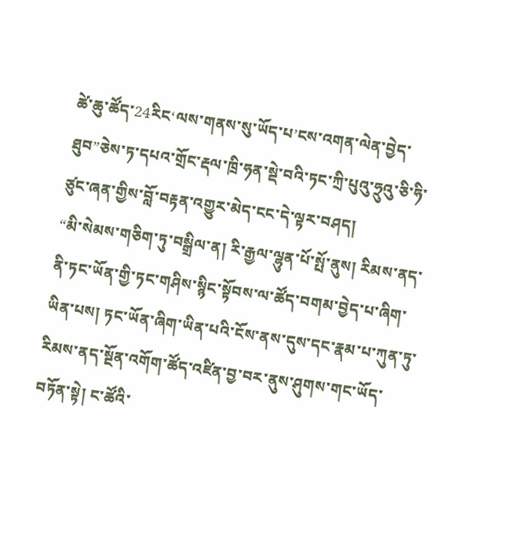ཚེ་ཆུ་ཚོད་24རིང‘ལས་གནས་སུ་ཡོད་པ’ངས་འགན་ལེན་བྱེད་ཐུབ”ཅེས་ཏ་དཔའ་གྲོང་རྡལ་ཁྲི་ཧན་སྡེ་བའི་ཏང་ཀྲི་པུའུ་ཧྲུའུ་ཅི་ཧི་ཙུང་ཞན་གྱིས་བློ་བརྟན་འགྱུར་མེད་ངང་དེ་ལྟར་བཤད།
“མི་སེམས་གཅིག་ཏུ་བསྒྲིལ་ན། རི་རྒྱལ་ལྷུན་པོ་སྤོ་ནུས། རིམས་ནད་ནི་ཏང་ཡོན་གྱི་ཏང་གཤིས་སྙིང་སྟོབས་ལ་ཚོད་བགམ་བྱེད་པ་ཞིག་ཡིན་པས། ཏང་ཡོན་ཞིག་ཡིན་པའི་ངོས་ནས་དུས་དང་རྣམ་པ་ཀུན་ཏུ་རིམས་ནད་སྔོན་འགོག་ཚོད་འཛིན་བྱ་བར་ནུས་ཤུགས་གང་ཡོད་བཏོན་སྟེ། ང་ཚོའི་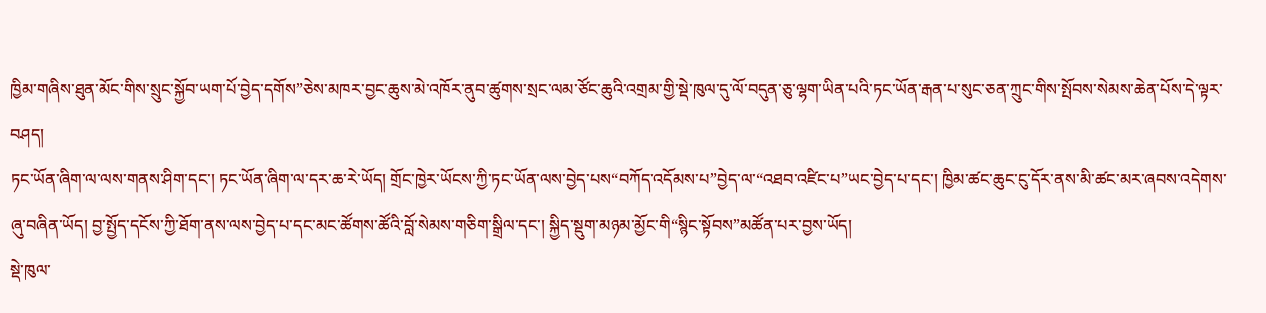ཁྱིམ་གཞིས་ཐུན་མོང་གིས་སྲུང་སྐྱོབ་ཡག་པོ་བྱེད་དགོས”ཅེས་མཁར་བྱང་ཆུས་མེ་འཁོར་ནུབ་ཚུགས་སྲང་ལམ་ཙོང་ཆུའི་འགྲམ་གྱི་སྡེ་ཁུལ་དུ་ལོ་བདུན་ཅུ་ལྷག་ཡིན་པའི་ཏང་ཡོན་རྒན་པ་སུང་ཅན་ཀྲུང་གིས་སྤོབས་སེམས་ཆེན་པོས་དེ་ལྟར་བཤད།
ཏང་ཡོན་ཞིག་ལ་ལས་གནས་ཤིག་དང་། ཏང་ཡོན་ཞིག་ལ་དར་ཆ་རེ་ཡོད། གྲོང་ཁྱེར་ཡོངས་ཀྱི་ཏང་ཡོན་ལས་བྱེད་པས“བཀོད་འདོམས་པ”བྱེད་ལ་“འཐབ་འཛིང་པ”ཡང་བྱེད་པ་དང་། ཁྱིམ་ཚང་ཆུང་ངུ་དོར་ནས་མི་ཚང་མར་ཞབས་འདེགས་ཞུ་བཞིན་ཡོད། བྱ་སྤྱོད་དངོས་ཀྱི་ཐོག་ནས་ལས་བྱེད་པ་དང་མང་ཚོགས་ཚོའི་བློ་སེམས་གཅིག་སྒྲིལ་དང་། སྐྱིད་སྡུག་མཉམ་མྱོང་གི“སྙིང་སྟོབས”མཚོན་པར་བྱས་ཡོད།
སྡེ་ཁུལ་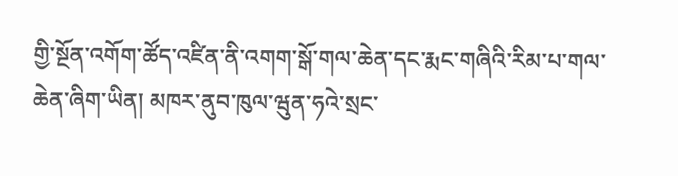གྱི་སྔོན་འགོག་ཚོད་འཛིན་ནི་འགག་སྒོ་གལ་ཆེན་དང་རྨང་གཞིའི་རིམ་པ་གལ་ཆེན་ཞིག་ཡིན། མཁར་ནུབ་ཁུལ་ཝུན་ཧའེ་སྲང་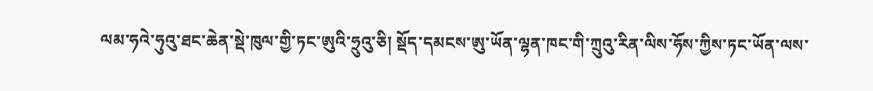ལམ་ཧའེ་ཧུའུ་ཐང་ཆེན་སྡེ་ཁུལ་གྱི་ཏང་ཨུའི་ཧྲུའུ་ཅི། སྡོད་དམངས་ཨུ་ཡོན་ལྷན་ཁང་གི་ཀྲུའུ་རིན་ལིས་ཧོས་ཀྱིས་ཏང་ཡོན་ལས་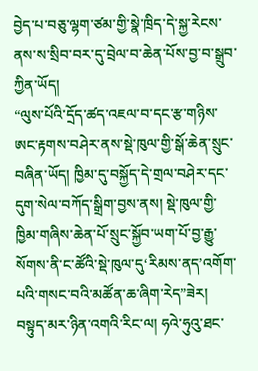བྱེད་པ་བཅུ་ལྷག་ཙམ་གྱི་སྣེ་ཁྲིད་དེ་སྐྱ་རེངས་ནས་ས་སྲིབ་བར་དུ་བྲེལ་བ་ཆེན་པོས་བྱ་བ་སྒྲུབ་ཀྱིན་ཡོད།
“ལུས་པོའི་དྲོད་ཚད་འཇལ་བ་དང་རྩ་གཉིས་ཨང་རྟགས་བཤེར་ནས་སྡེ་ཁུལ་གྱི་སྒོ་ཆེན་སྲུང་བཞིན་ཡོད། ཁྱིམ་དུ་བསྐྱོད་དེ་གྲལ་བཤེར་དང་དུག་སེལ་བཀོད་སྒྲིག་བྱས་ནས། སྡེ་ཁུལ་གྱི་ཁྱིམ་གཞིས་ཆེན་པོ་སྲུང་སྐྱོབ་ཡག་པོ་བྱ་རྒྱུ་སོགས་ནི་ང་ཚོའི་སྡེ་ཁུལ་དུ‘རིམས་ནད’འགོག་པའི་གསང་བའི་མཚོན་ཆ་ཞིག་རེད”ཟེར། བསྟུད་མར་ཉིན་འགའི་རིང་ལ། ཧའེ་ཧུའུ་ཐང་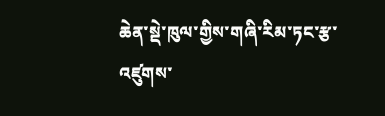ཆེན་སྡེ་ཁུལ་གྱིས་གཞི་རིམ་ཏང་རྩ་འཛུགས་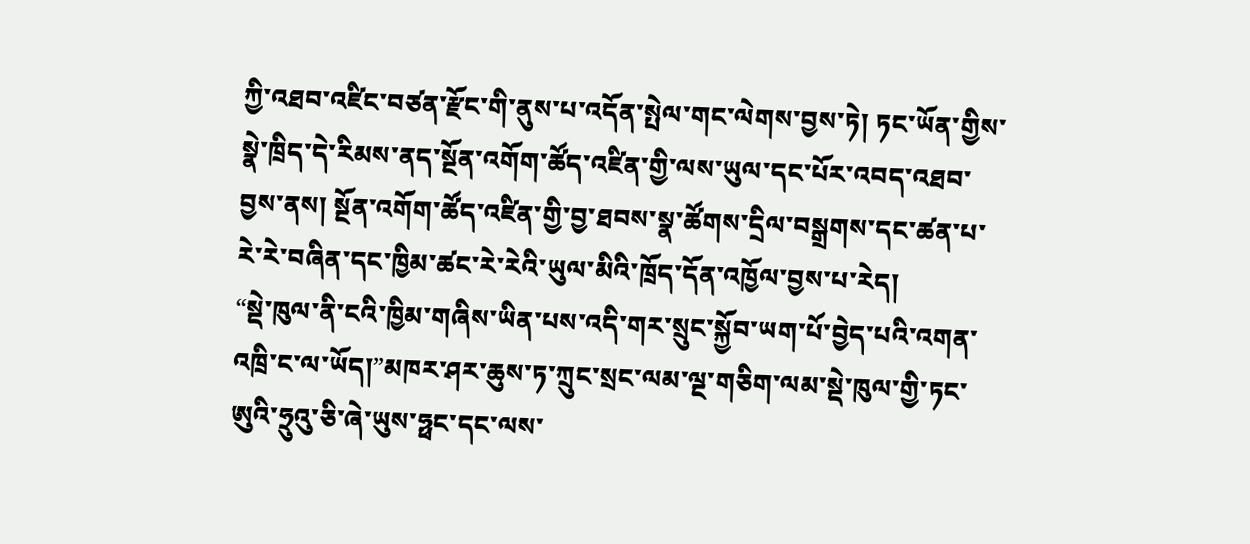ཀྱི་འཐབ་འཛིང་བཙན་རྫོང་གི་ནུས་པ་འདོན་སྤེལ་གང་ལེགས་བྱས་ཏེ། ཏང་ཡོན་གྱིས་སྣེ་ཁྲིད་དེ་རིམས་ནད་སྔོན་འགོག་ཚོད་འཛིན་གྱི་ལས་ཡུལ་དང་པོར་འབད་འཐབ་བྱས་ནས། སྔོན་འགོག་ཚོད་འཛིན་གྱི་བྱ་ཐབས་སྣ་ཚོགས་དྲིལ་བསྒྲགས་དང་ཚན་པ་རེ་རེ་བཞིན་དང་ཁྱིམ་ཚང་རེ་རེའི་ཡུལ་མིའི་ཁྲོད་དོན་འཁྱོལ་བྱས་པ་རེད།
“སྡེ་ཁུལ་ནི་ངའི་ཁྱིམ་གཞིས་ཡིན་པས་འདི་གར་སྲུང་སྐྱོབ་ཡག་པོ་བྱེད་པའི་འགན་འཁྲི་ང་ལ་ཡོད།”མཁར་ཤར་ཆུས་ཏ་ཀྲུང་སྲང་ལམ་ལྔ་གཅིག་ལམ་སྡེ་ཁུལ་གྱི་ཏང་ཨུའི་ཧྲུའུ་ཅི་ཞེ་ཡུས་ཧྥང་དང་ལས་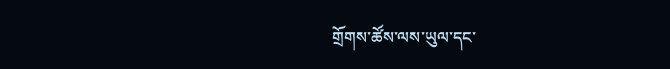གྲོགས་ཚོས་ལས་ཡུལ་དང་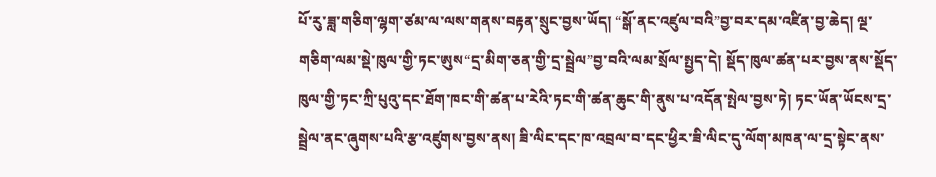པོ་རུ་ཟླ་གཅིག་ལྷག་ཙམ་ལ་ལས་གནས་བརྟན་སྲུང་བྱས་ཡོད། “སྒོ་ནང་འཛུལ་བའི”བྱ་བར་དམ་འཛིན་བྱ་ཆེད། ལྔ་གཅིག་ལམ་སྡེ་ཁུལ་གྱི་ཏང་ཨུས“དྲ་མིག་ཅན་གྱི་དྲ་སྦྲེལ”བྱ་བའི་ལམ་སྲོལ་སྤྱད་དེ། སྡོད་ཁུལ་ཚན་པར་བྱས་ནས་སྡོད་ཁུལ་གྱི་ཏང་ཀྲི་པུའུ་དང་ཐོག་ཁང་གི་ཚན་པ་རེའི་ཏང་གི་ཚན་ཆུང་གི་ནུས་པ་འདོན་སྤེལ་བྱས་ཏེ། ཏང་ཡོན་ཡོངས་དྲ་སྦྲེལ་ནང་ཞུགས་པའི་རྩ་འཛུགས་བྱས་ནས། ཟི་ལིང་དང་ཁ་འབྲལ་བ་དང་ཕྱིར་ཟི་ལིང་དུ་ལོག་མཁན་ལ་དྲ་སྟེང་ནས་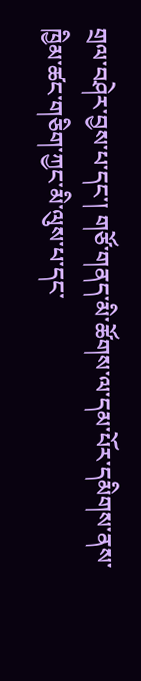གྲལ་བཤེར་བྱས་པ་དང་། གཙོ་གནད་མི་ཚོགས་ལ་དམ་པོར་དམིགས་ནས་ཁྱིམ་ཚང་གཅིག་ཀྱང་མི་ལུས་པ་དང་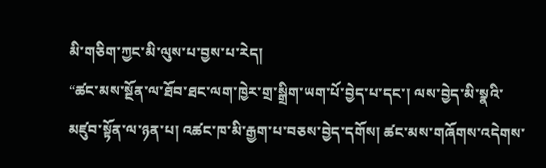མི་གཅིག་ཀྱང་མི་ལུས་པ་བྱས་པ་རེད།
“ཚང་མས་སྔོན་ལ་ཐོབ་ཐང་ལག་ཁྱེར་གྲ་སྒྲིག་ཡག་པོ་བྱེད་པ་དང་། ལས་བྱེད་མི་སྣའི་མཛུབ་སྟོན་ལ་ཉན་པ། འཚང་ཁ་མི་རྒྱག་པ་བཅས་བྱེད་དགོས། ཚང་མས་གཞོགས་འདེགས་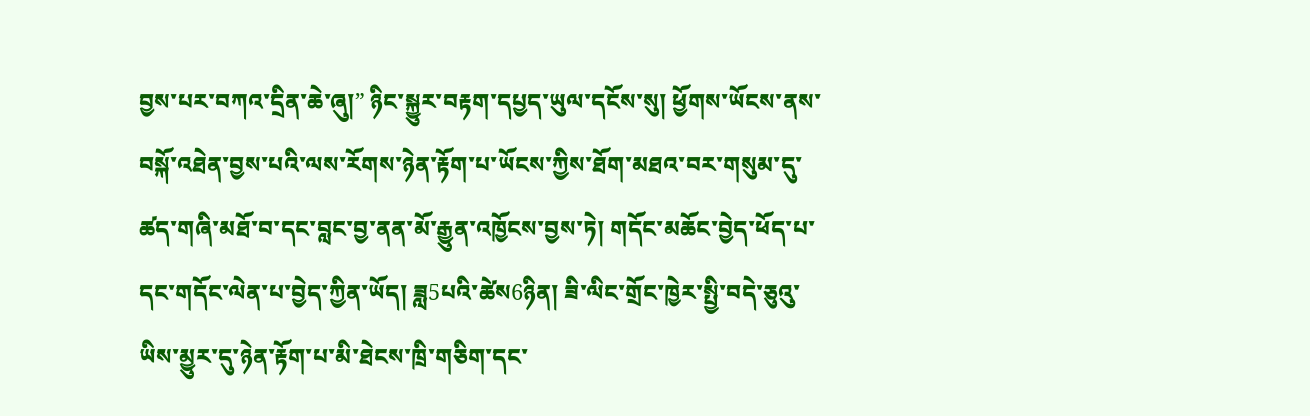བྱས་པར་བཀའ་དྲིན་ཆེ་ཞུ།” ཉིང་སྐྱུར་བརྟག་དཔྱད་ཡུལ་དངོས་སུ། ཕྱོགས་ཡོངས་ནས་བསྐོ་འཐེན་བྱས་པའི་ལས་རོགས་ཉེན་རྟོག་པ་ཡོངས་ཀྱིས་ཐོག་མཐའ་བར་གསུམ་དུ་ཚད་གཞི་མཐོ་བ་དང་བླང་བྱ་ནན་མོ་རྒྱུན་འཁྱོངས་བྱས་ཏེ། གདོང་མཆོང་བྱེད་ཕོད་པ་དང་གདོང་ལེན་པ་བྱེད་ཀྱིན་ཡོད། ཟླ5པའི་ཚེས6ཉིན། ཟི་ལིང་གྲོང་ཁྱེར་སྤྱི་བདེ་ཅུའུ་ཡིས་མྱུར་དུ་ཉེན་རྟོག་པ་མི་ཐེངས་ཁྲི་གཅིག་དང་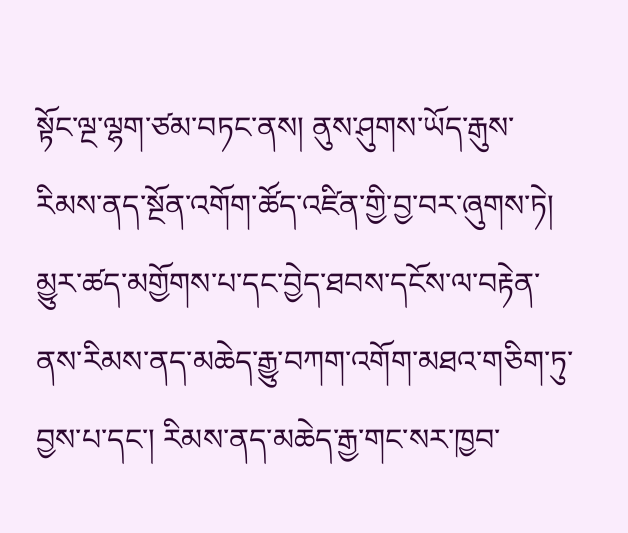སྟོང་ལྔ་ལྷག་ཙམ་བཏང་ནས། ནུས་ཤུགས་ཡོད་རྒུས་རིམས་ནད་སྔོན་འགོག་ཚོད་འཛིན་གྱི་བྱ་བར་ཞུགས་ཏེ། མྱུར་ཚད་མགྱོགས་པ་དང་བྱེད་ཐབས་དངོས་ལ་བརྟེན་ནས་རིམས་ནད་མཆེད་རྒྱུ་བཀག་འགོག་མཐའ་གཅིག་ཏུ་བྱས་པ་དང་། རིམས་ནད་མཆེད་རྒྱ་གང་སར་ཁྱབ་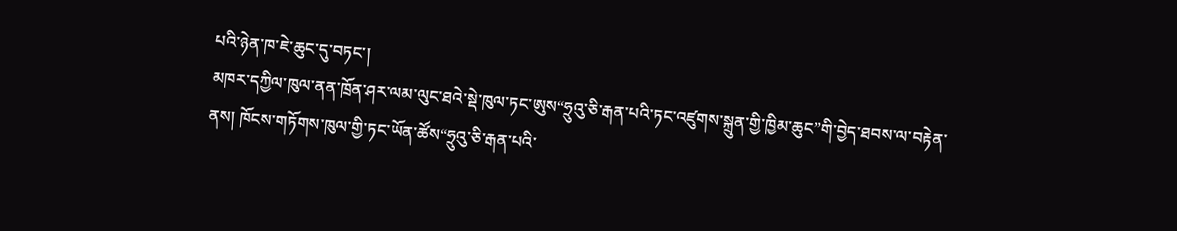པའི་ཉེན་ཁ་ཇེ་ཆུང་དུ་བཏང་།
མཁར་དཀྱིལ་ཁུལ་ནན་ཁྲོན་ཤར་ལམ་ལུང་ཐའེ་སྡེ་ཁུལ་ཏང་ཨུས“ཧྲུའུ་ཅི་རྒན་པའི་ཏང་འཛུགས་སྐྲུན་གྱི་ཁྱིམ་ཆུང”གི་བྱེད་ཐབས་ལ་བརྟེན་ནས། ཁོངས་གཏོགས་ཁུལ་གྱི་ཏང་ཡོན་ཚོས“ཧྲུའུ་ཅི་རྒན་པའི་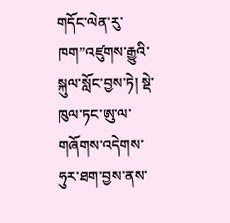གདོང་ལེན་རུ་ཁག”འཛུགས་རྒྱུའི་སྐུལ་སློང་བྱས་ཏེ། སྡེ་ཁུལ་ཏང་ཨུ་ལ་གཞོགས་འདེགས་ཧུར་ཐག་བྱས་ནས་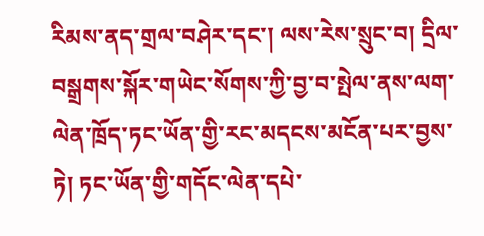རིམས་ནད་གྲལ་བཤེར་དང་། ལས་རེས་སྲུང་བ། དྲིལ་བསྒྲགས་སྐོར་གཡེང་སོགས་ཀྱི་བྱ་བ་སྤེལ་ནས་ལག་ལེན་ཁྲོད་ཏང་ཡོན་གྱི་རང་མདངས་མངོན་པར་བྱས་ཏེ། ཏང་ཡོན་གྱི་གདོང་ལེན་དཔེ་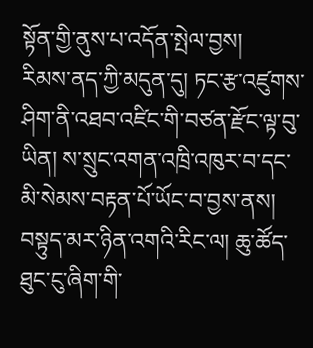སྟོན་གྱི་ནུས་པ་འདོན་སྤེལ་བྱས།
རིམས་ནད་ཀྱི་མདུན་དུ། ཏང་རྩ་འཛུགས་ཤིག་ནི་འཐབ་འཛིང་གི་བཙན་རྫོང་ལྟ་བུ་ཡིན། ས་སྲུང་འགན་འཁྲི་འཁུར་བ་དང་མི་སེམས་བརྟན་པོ་ཡོང་བ་བྱས་ནས། བསྟུད་མར་ཉིན་འགའི་རིང་ལ། ཆུ་ཚོད་ཐུང་ངུ་ཞིག་གི་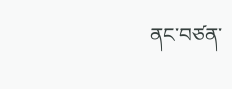ནང་བཙན་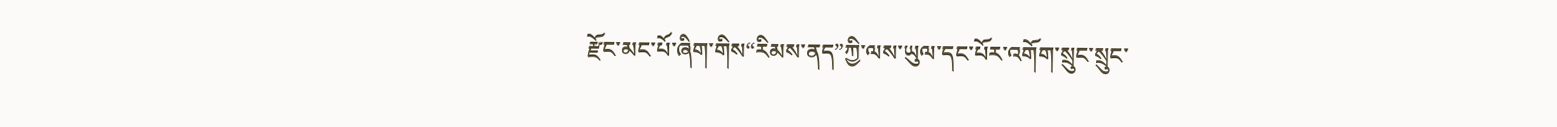རྫོང་མང་པོ་ཞིག་གིས“རིམས་ནད”ཀྱི་ལས་ཡུལ་དང་པོར་འགོག་སྲུང་སྲུང་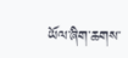ཡོལ་ཞིག་ཆགས་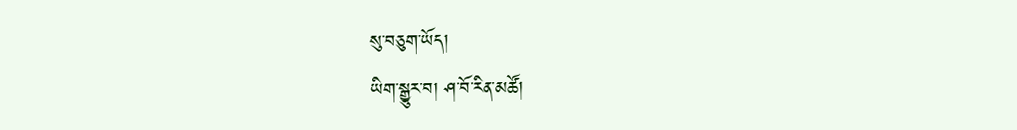སུ་བཅུག་ཡོད།
ཡིག་སྒྱུར་བ། ཤ་བོ་རིན་མཚོ།